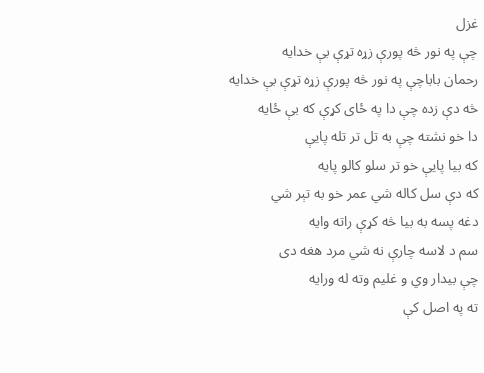غزل
چې په نور څه پورې زړه تړې بې خدايه
رحمان باباچې په نور څه پورې زړه تړې بې خدايه
څه دې زده چې دا په ځای کړې که بې ځايه
دا خو نشته چې به تل تر تله پايې
که بيا پايې خو تر سلو کالو پايه
که دې سل کاله شي عمر خو به تېر شي
دغه پسه به بيا څه کړې راته وايه
سم د لاسه چارې نه شي مرد هغه دی
چې بيدار وي و غليم وته له ورايه
ته په اصل کې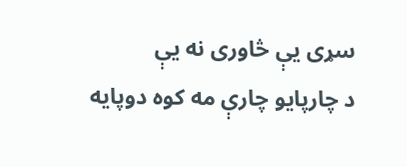سړی يې څاوری نه يې
د چارپايو چارې مه کوه دوپايه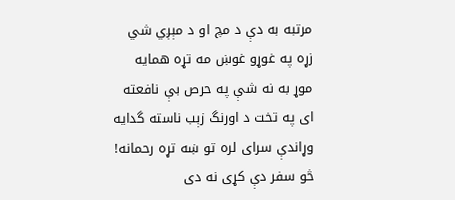مرتبه به دې د مچ او د مېږي شي
زړه په غوړو غوښ مه تړه همايه
موړ به نه شې په حرص بې نافعته
ای په تخت د اورنگ زېب ناسته گدايه
وړاندې سرای لره تو ښه تړه رحمانه!
څو سفر دې کړی نه دی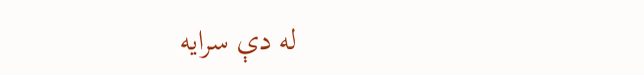له دې سرايه